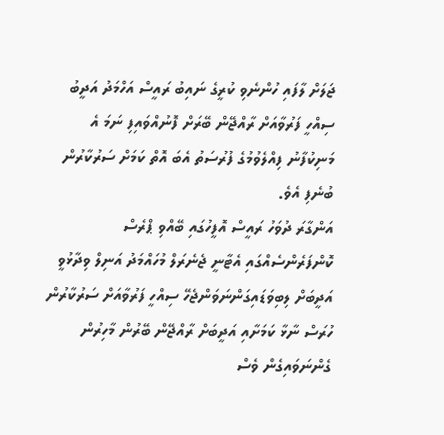ޖަލަށް ލާފައި ހުންނެވި ކުރީގެ ނައިބު ރައީސް އަހްމަދު އަދީބު ސިއްހީ ފަރުވާއަށް ރާއްޖޭން ބޭރަށް ފޮނުއްވައިފި ނަމަ އެ މަނިކުފާނު ފިއްލެވުމުގެ ފުރުސަތު އެބަ އޮތް ކަމަށް ސަރުކާރުން ބުނެފި އެވެ.
އަންގާރަ ދުވަހު ރައީސް އޮފީހުގައި ބޭއްވި ޕްރެސް ކޮންފަރެންސެއްގައި އެޓާނީ ޖެނެރަލް މުހައްމަދު އަނިލް ވިދާޅުވީ އަދީބަށް ލިބިވަޑައިގަންނަވަންޖެހޭ ސިއްހީ ފަރުވާއަށް ސަރުކާރުން ހުރަސް ނާޅާ ކަމަށާއި އަދީބަށް ރާއްޖޭން ބޭރުން މާހިރުން ގެންނަވައިގެން ވެސް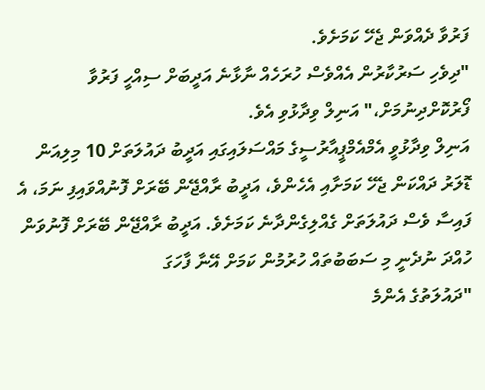ފަރުވާ ދެއްވަން ޖެހޭ ކަމަށެވެ.
"ދިވެހި ސަރުކާރުން އެއްވެސް ހުރަހެއް ނާޅާނެ އަދީބަށް ސިއްހީ ފަރުވާ ފޯރުކޮށްދިނުމަށް،" އަނިލް ވިދާޅުވި އެވެ.
އަނިލް ވިދާޅުވީ އެމްއެމްޕީއާރުސީގެ މައްސަލައިގައި އަދީބު ދައުލަތަށް 10 މިލިއަން ޑޮލަރު ދައްކަން ޖެހޭ ކަމަށާއި އެހެންވެ، އަދީބު ރާއްޖޭން ބޭރަށް ފޮނުއްވައިފި ނަމަ، އެ ފައިސާ ވެސް ދައުލަތަށް ގެއްލިގެންދާނެ ކަމަށެވެ. އަދީބު ރާއްޖޭން ބޭރަށް ފޮނުވަން ހުއްދަ ނުދެނީ މި ސަބަބުތައް ހުރުމުން ކަމަށް އޭނާ ފާހަގަ
"ދައުލަތުގެ އެންމެ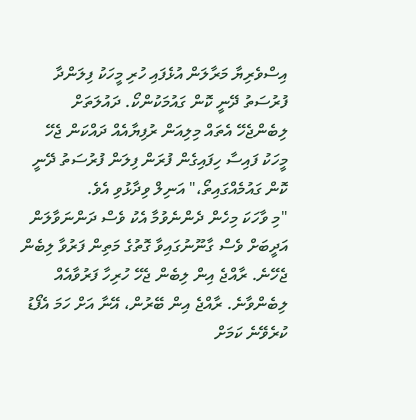އިސްވެރިޔާ މަރާލަން އުޅެފައި ހުރި މީހަކު ފިލަންދާ ފުރުސަތު ދޭނީ ކޮން ގައުމަކުންކޯ. ދައުލަތަށް ލިބެންޖެހޭ އެތައް މިލިއަން ރުފިޔާއެއް ދައްކަން ޖެހޭ މީހަކު ފައިސާ ހިފައިގެން ފުރަން ފިލަން ފުރުސަތު ދޭނީ ކޮން ގައުމެއްގައިތޯ،" އަނިލް ވިދާޅުވި އެވެ.
"މި ވާހަކަ މިހެން ދެންނެވުމާ އެކު ވެސް ދަންނަވާލަން އަދީބަށް ވެސް ގާނޫނުގައިވާ ގޮތުގެ މަތިން ފަރުވާ ލިބެން ޖެހޭނެ. ރާއްޖެ އިން ލިބެން ޖެހޭ ހުރިހާ ފަރުވާއެއް ލިބެންވާނެ. ރާއްޖެ އިން ބޭރުން، އޭނާ އަށް ހަމަ އެފޯޑު ކުރެވޭނެ ކަމަށް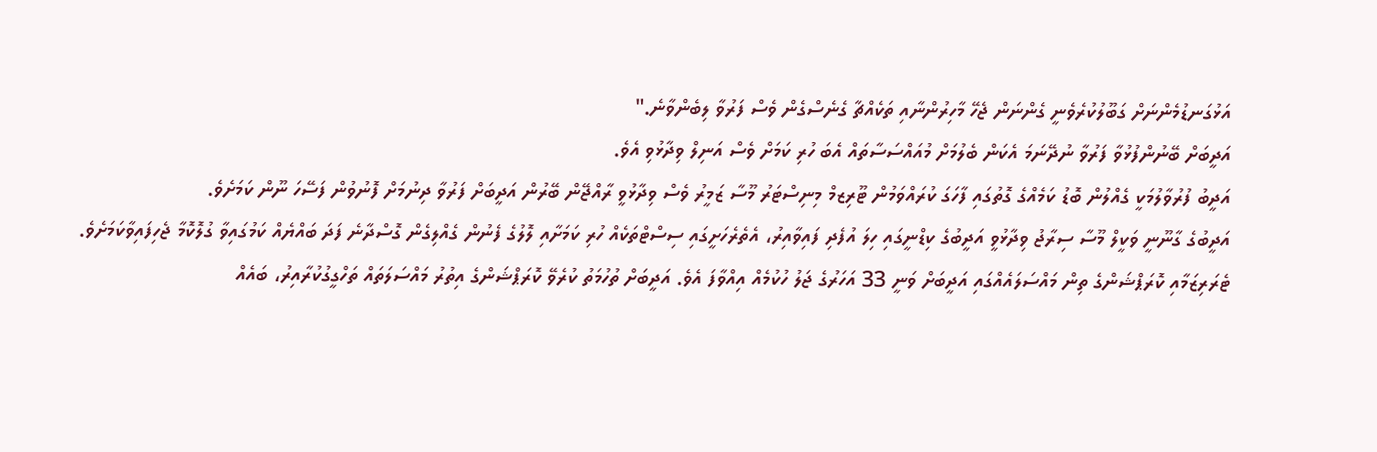އަޅުގަނޑުމެންނަށް ގަބޫލުކުރެވެނީ ގެންނަން ޖެހޭ މާހިރުންނާއި ތަކެއްޗާ ގެނެސްގެން ވެސް ފަރުވާ ލިބެންވާނެ."
އަދީބަށް ބޭނުންފުޅުވާ ފަރުވާ ނުދޭނަމަ އެކަން ބެލުމަށް މުއައްސަސާތައް އެބަ ހުރި ކަމަށް ވެސް އަނިލް ވިދާޅުވި އެވެ.
އަދީބު ފުރުވާލުމަކީ ގެއްލުން ބޮޑު ކަމެއްގެ ގޮތުގައި ފާހަގަ ކުރައްވަމުން ޓޫރިޒމް މިނިސްޓަރު މޫސާ ޒަމީރު ވެސް ވިދާޅުވީ ރާއްޖޭން ބޭރުން އަދީބަށް ފަރުވާ ދިނުމަށް ފޮނުވުން ފަސޭހަ ނޫން ކަމަށެވެ.
އަދީބުގެ ގާނޫނީ ވަކީލް މޫސާ ސިރާޖު ވިދާޅުވީ އަދީބުގެ ކިޑްނީގައި ހިލަ އުފެދި ފައިވާއިރު، އެތެރެހަށީގައި ސިސްޓްތަކެއް ހުރި ކަމަށާއި ލޮލުގެ ފެނުން ގެއްލިގެން ގޮސްދާނެ ފަދަ ބައްޔެއް ކަމުގައިވާ ގުލޮކޮމާ ޖެހިފައިވާކަމަށެވެ.
ޓެރަރިޒަމާއި ކޮރަޕްޝަންގެ ތިން މައްސަލައެއްގައި އަދީބަށް ވަނީ 33 އަހަރުގެ ޖަލު ހުކުމެއް އިއްވާފަ އެވެ. އަދީބަށް ތުހުމަތު ކުރެވޭ ކޮރަޕްޝަންގެ އިތުރު މައްސަލަތައް ތަހްގީގުކުރާއިރު، ބައެއް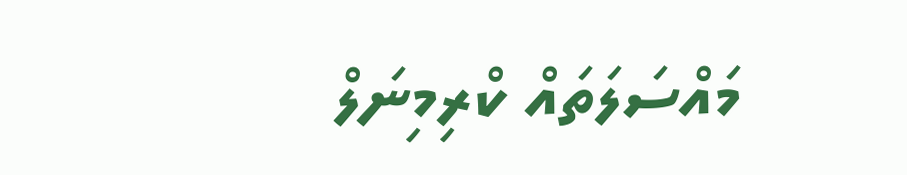މައްސަލަތައް ކްރިމިނަލް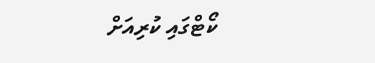ކޯޓްގައި ކުރިއަށް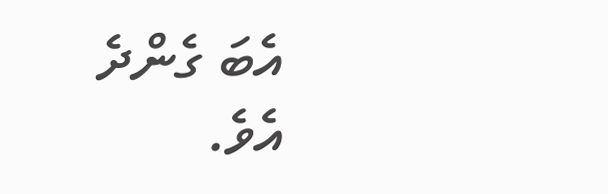އެބަ ގެންދެ އެވެ.